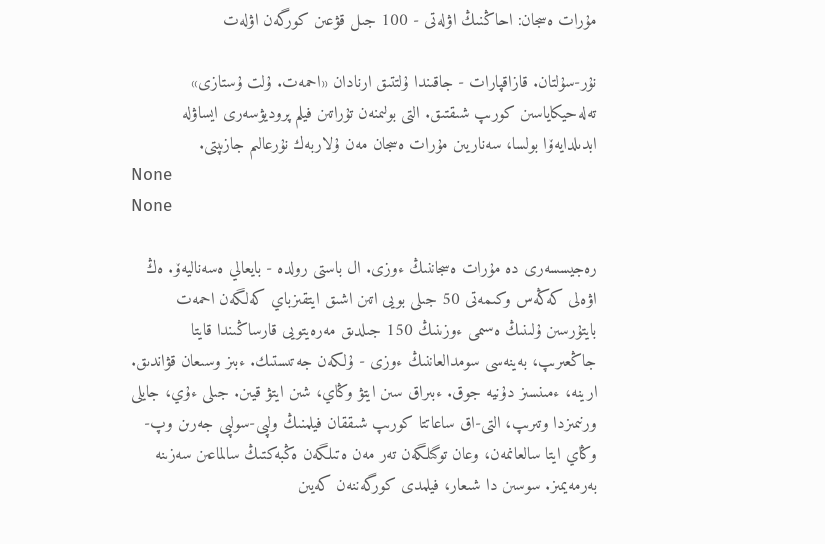مۇرات ەسجان: احاڭنىڭ اۋلەتى - 100 جىل قۋعىن كورگەن اۋلەت

نۇر-سۇلتان. قازاقپارات - جاقىندا ۇلتتىق ارنادان «احمەت. ۇلت ۇستازى» تەلەحيكاياسىن كورىپ شىقتىق. التى بولىمنەن تۇراتىن فيلم پروديۋسەرى ايساۋلە ابدىلدايەۆا بولسا، سەناريىن مۇرات ەسجان مەن ۇلاربەك نۇرعالىم جازىپتى.
None
None

رەجيسسەرى دە مۇرات ەسجاننىڭ ءوزى. ال باستى رولدە - بايعالي ەسەناليەۆ. ەڭ اۋەلى كەڭەس وكىمەتى 50 جىلى بويى اتىن اشىق ايتقىزباي كەلگەن احمەت بايتۇرسىن ۇلىنىڭ ەسىمى ءوزىنىڭ 150 جىلدىق مەرەيتويى قارساڭىندا قايتا جاڭعىرىپ، بەينەسى سومدالعاننىڭ ءوزى - ۇلكەن جەتىستىك. ءبىز وسىعان قۋاندىق. ارينە، ءمىنسىز دۇنيە جوق. ءبىراق سىن ايتۋ وڭاي، شىن ايتۋ قيىن. جىلى ءۇي، جايلى ورنىمىزدا وتىرىپ، التى-اق ساعاتتا كورىپ شىققان فيلمنىڭ ولپى-سولپى جەرىن وپ- وڭاي ايتا سالعانمەن، وعان توگىلگەن تەر مەن ەتىلگەن ەڭبەكتىڭ سالماعىن سەزىنە بەرمەيمىز. سوسىن دا شىعار، فيلمدى كورگەننەن كەيىن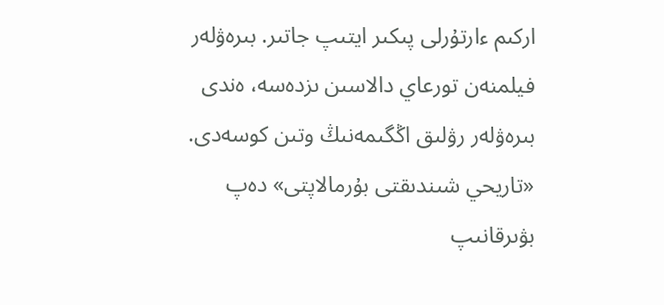اركىم ءارتۇرلى پىكىر ايتىپ جاتىر. بىرەۋلەر فيلمنەن تورعاي دالاسىن ىزدەسە، ەندى بىرەۋلەر رۋلىق اڭگىمەنىڭ وتىن كوسەدى. «تاريحي شىندىقتى بۇرمالاپتى» دەپ بۋىرقانىپ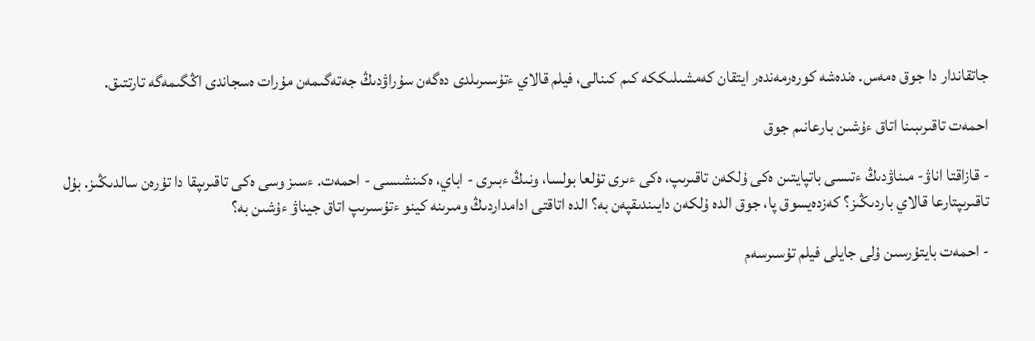جاتقاندار دا جوق ەمەس. ەندەشە كورەرمەندەر ايتقان كەمشىلىككە كىم كىنالى، فيلم قالاي ءتۇسىرىلدى دەگەن سۇراۋدىڭ جەتەگىمەن مۇرات ەسجاندى اڭگىمەگە تارتتىق.

احمەت تاقىرىبىنا اتاق ءۇشىن بارعانىم جوق

- قازاقتا اناۋ- مىناۋدىڭ ءتىسى باتپايتىن ەكى ۇلكەن تاقىرىپ، ەكى ءىرى تۇلعا بولسا، ونىڭ ءبىرى - اباي، ەكىنشىسى - احمەت. ءسىز وسى ەكى تاقىرىپقا دا تۇرەن سالدىڭىز. بۇل تاقىرىپتارعا قالاي باردىڭىز؟ كەزدەيسوق پا، جوق الدە ۇلكەن دايىندىقپەن بە؟ الدە اتاقتى ادامداردىڭ ومىرىنە كينو ءتۇسىرىپ اتاق جيناۋ ءۇشىن بە؟

- احمەت بايتۇرسىن ۇلى جايلى فيلم تۇسىرسەم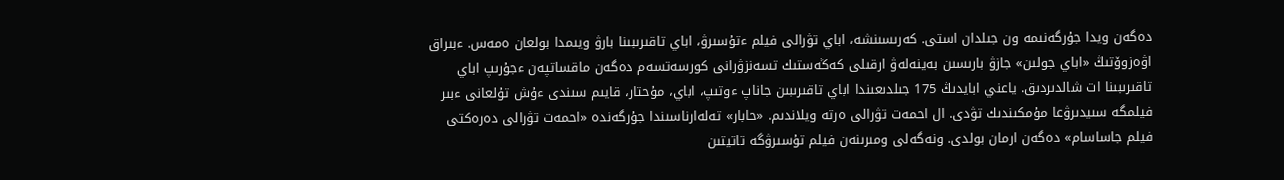دەگەن ويدا جۇرگەنىمە ون جىلدان استى. كەرىسىنشە، اباي تۋرالى فيلم ءتۇسىرۋ، اباي تاقىرىبىنا بارۋ ويىمدا بولعان ەمەس. ءبىراق اۋەزوۆتىڭ «اباي جولىن» جازۋ بارىسىن بەينەلەۋ ارقىلى كەڭەستىك تسەنزۋرانى كورسەتسەم دەگەن ماقساتپەن ءجۇرىپ اباي تاقىرىبىنا ات شالدىردىق. ياعني ابايدىڭ 175 جىلدىعىندا اباي تاقىرىبىن جاناپ ءوتىپ، اباي، مۇحتار، قايىم سىندى ءۇش تۇلعانى ءبىر فيلمگە سىيدىرۋعا مۇمكىندىك تۋدى. ال احمەت تۋرالى ەرتە ويلاندىم. «حابار» تەلەارناسىندا جۇرگەندە «احمەت تۋرالى دەرەكتى فيلم جاساسام» دەگەن ارمان بولدى. ونەگەلى ومىرىنەن فيلم تۇسىرۋگە تاتيتىن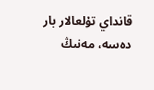قانداي تۇلعالار بار دەسە، مەنىڭ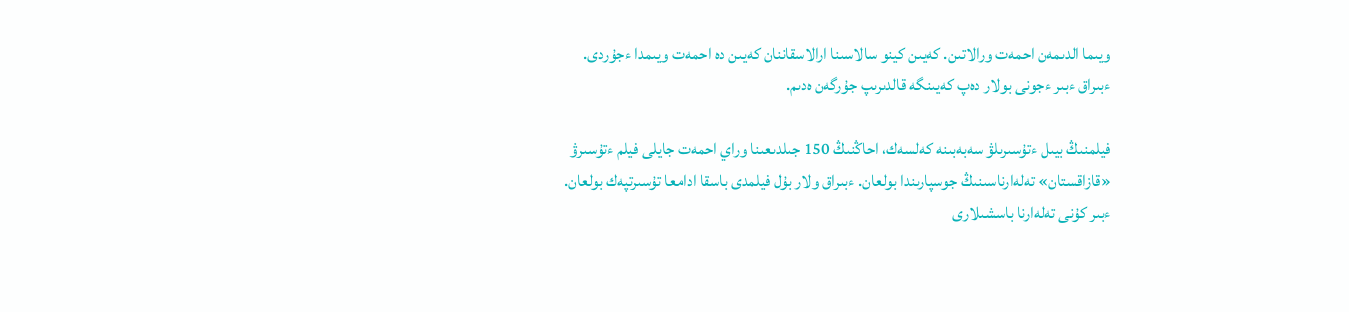ويىما الدىمەن احمەت ورالاتىن. كەيىن كينو سالاسىنا ارالاسقاننان كەيىن دە احمەت ويىمدا ءجۇردى. ءبىراق ءبىر ءجونى بولار دەپ كەيىنگە قالدىرىپ جۇرگەن ەدىم.

فيلمنىڭ بيىل ءتۇسىرىلۋ سەبەبىنە كەلسەك، احاڭنىڭ 150 جىلدىعىنا وراي احمەت جايلى فيلم ءتۇسىرۋ «قازاقستان» تەلەارناسىنىڭ جوسپارىندا بولعان. ءبىراق ولار بۇل فيلمدى باسقا ادامعا تۇسىرتپەك بولعان. ءبىر كۇنى تەلەارنا باسشىلارى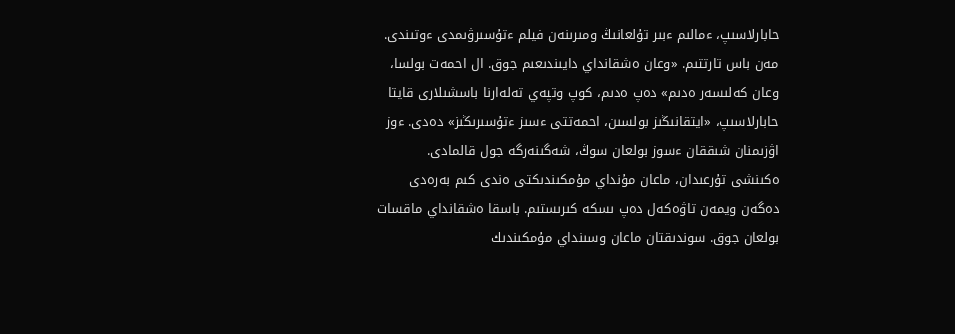حابارلاسىپ، ءمالىم ءبىر تۇلعانىڭ ومىرىنەن فيلم ءتۇسىرۋىمدى ءوتىندى. مەن باس تارتتىم. «وعان ەشقانداي دايىندىعىم جوق. ال احمەت بولسا، وعان كەلىسەر ەدىم» دەپ ەدىم، كوپ وتپەي تەلەارنا باسشىلارى قايتا حابارلاسىپ، «ايتقانىڭىز بولسىن، احمەتتى ءسىز ءتۇسىرىڭىز» دەدى. ءوز اۋزىمنان شىققان ءسوز بولعان سوڭ، شەگىنەرگە جول قالمادى. ەكىنشى تۇرعىدان، ماعان مۇنداي مۇمكىندىكتى ەندى كىم بەرەدى دەگەن ويمەن تاۋەكەل دەپ ىسكە كىرىستىم. باسقا ەشقانداي ماقسات بولعان جوق. سوندىقتان ماعان وسىنداي مۇمكىندىك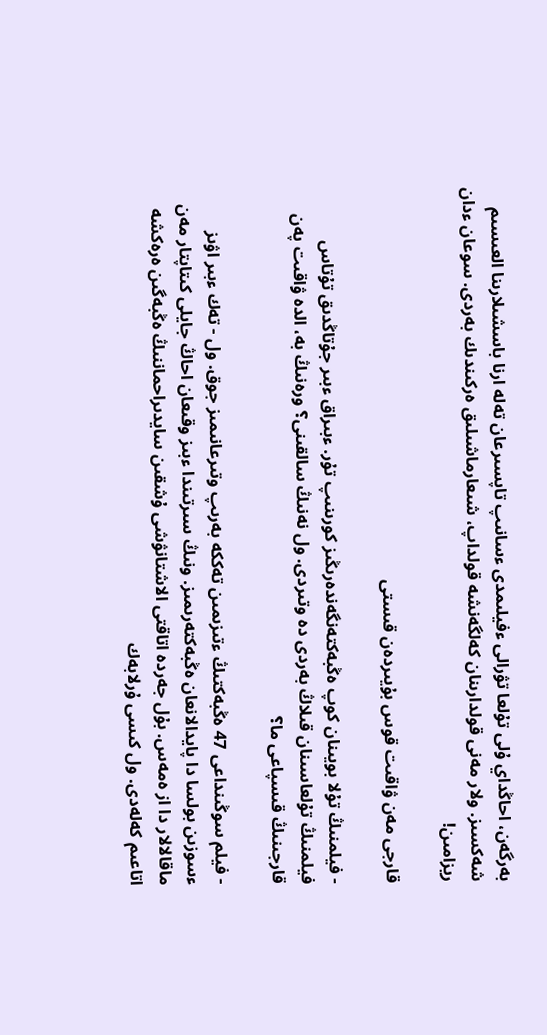بەرگەن، احاڭداي ۇلى تۇلعا تۋرالى ءفيلىمدى ءسانىپ تاپسىرعان تەلە ارنا باسشىلارىنا العىسىم شەكسىز. ولار مەنى قولدارىنان كەلگەنشە قولداپ، شىعارماشىلىق ەركىندىك بەردى. سوعان ءدان ريزامىن!

قارجى مەن ۋاقىت قوس بۇيىردەن قىستى

- فيلمنىڭ تۇلا بويىنان كوپ ەڭبەكتەنگەندەرىڭىز كورىنىپ تۇر. ءبىراق ءبىر جۇتاڭدىق تۇتاس فيلمنىڭ تۇلعاسىنان قىلاڭ بەردى دە وتىردى. ول نەنىڭ سالقىنى؟ ورەنىڭ بە، الدە ۋاقىت پەن قارجىنىڭ قىسپاعى ما؟

- فيلم سوڭىنداعى 47 ەڭبەكتىڭ ءتىزىمىن تەككە بەرىپ وتىرعانىمىز جوق. ول - تەك ءبىر اۋىز ءسوزىن بولسا دا پايدالانعان ەڭبەكتەرىمىز. ونىڭ سىرتىندا ءبىز وقىعان احاڭ جايلى كىتاپتار مەن ماقالالار دا از ەمەس. بۇل جەردە اتاقتى الاشتانۋشى ۇشقىن سايدىراحماننىڭ ەڭبەگىن ەرەكشە اتاعىم كەلەدى. ول كىسى ۇرلابەك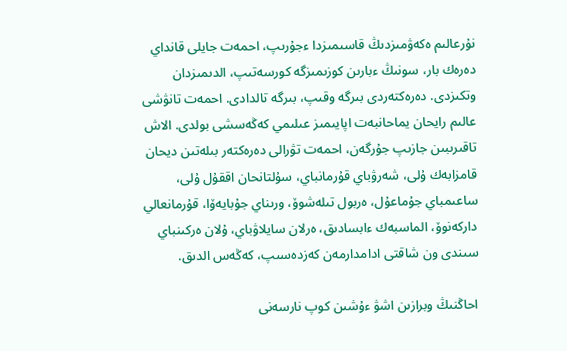نۇرعالىم ەكەۋمىزدىڭ قاسىمىزدا ءجۇرىپ، احمەت جايلى قانداي دەرەك بار، سونىڭ ءبارىن كوزىمىزگە كورسەتىپ، الدىمىزدان وتكىزدى. دەرەكتەردى بىرگە وقىپ، بىرگە تالدادى. احمەت تانۋشى عالىم رايحان يماحانبەت اپايىمىز عىلىمي كەڭەسشى بولدى. الاش تاقىرىبىن جازىپ جۇرگەن، احمەت تۋرالى دەرەكتەر بىلەتىن ديحان قامزابەك ۇلى، شەرۋباي قۇرمانباي، سۇلتانحان اققۇل ۇلى، ساعىمباي جۇماعۇل، ەربول تىلەشوۆ، ورىناي جۇبايەۆا، قۇرمانعالي داركەنوۆ، الماسبەك ءابسادىق، ەرلان سايلاۋباي، ۇلان ەركىنباي سىندى ون شاقتى ادامدارمەن كەزدەسىپ، كەڭەس الدىق.

احاڭنىڭ وبرازىن اشۋ ءۇشىن كوپ نارسەنى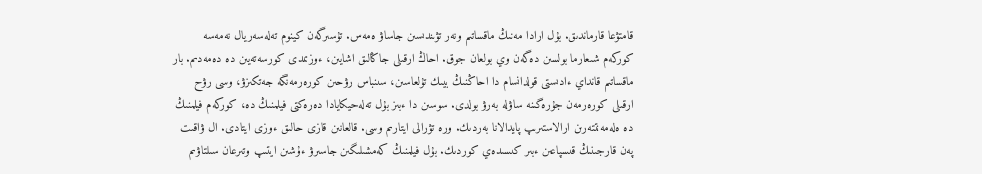قامتۋعا قارماندىق. بۇل ارادا مەنىڭ ماقساتىم ونەر تۋىندىسىن جاساۋ ەمەس. تۇسىرگەن كينوم تەلەسەريال نەمەسە كوركەم شىعارما بولسىن دەگەن وي بولعان جوق. احاڭ ارقىلى جاڭالىق اشايىن، ءوزىمدى كورسەتەيىن دە دەمەدىم. بار ماقساتىم قانداي ءادىستى قولدانسام دا احاڭنىڭ بيىك تۇلعاسىن، سىنباس رۋحىن كورەرمەنگە جەتكىزۋ، وسى رۋح ارقىلى كورەرمەن جۇرەگىنە ساۋلە بەرۋ بولدى. سوسىن دا ءبىز بۇل تەلەحيكايادا دەرەكتى فيلمنىڭ دە، كوركەم فيلمنىڭ دە ەلەمەنتتەرىن ارالاستىرىپ پايدالانا بەردىك. ورە تۋرالى ايتارىم وسى. قالعانىن قازى حالىق ءوزى ايتادى. ال ۋاقىت پەن قارجىنىڭ قىسپاعىن ءبىر كىسىدەي كوردىك. بۇل فيلمنىڭ كەمشىلىگىن جاسىرۋ ءۇشىن ايتىپ وتىرعان سىلتاۋىم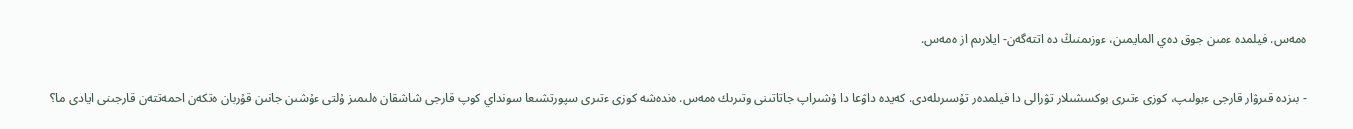ەمەس. فيلمدە ءمىن جوق دەي المايمىن، ءوزىمنىڭ دە اتتەگەن- ايلارىم از ەمەس.

- بىزدە قىرۋار قارجى ءبولىپ، كوزى ءتىرى بوكسشىلار تۋرالى دا فيلمدەر تۇسىرىلەدى. كەيدە داۋعا دا ۇشىراپ جاتاتىنى وتىرىك ەمەس. ەندەشە كوزى ءتىرى سپورتشىعا سونداي كوپ قارجى شاشقان ەلىمىز ۇلتى ءۇشىن جانىن قۇربان ەتكەن احمەتتەن قارجىنى ايادى ما؟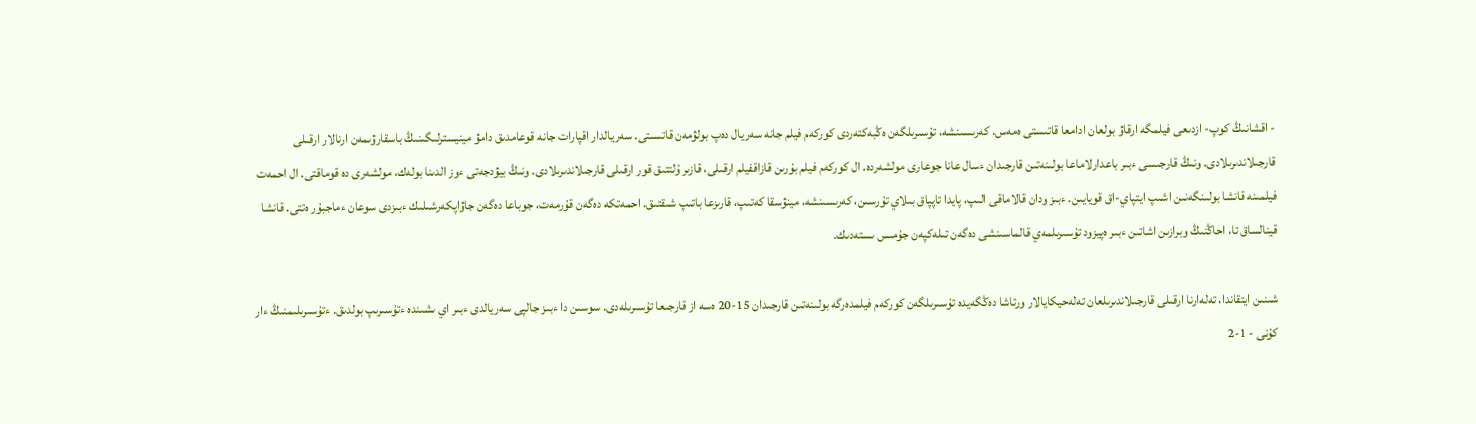- اقشانىڭ كوپ- ازدىعى فيلمگە ارقاۋ بولعان ادامعا قاتىستى ەمەس. كەرىسىنشە، تۇسىرىلگەن ەڭبەكتەردى كوركەم فيلم جانە سەريال دەپ بولۋمەن قاتىستى. سەريالدار اقپارات جانە قوعامدىق دامۋ مينيسترلىگىنىڭ باسقارۋىمەن ارنالار ارقىلى قارجىلاندىرىلادى. ونىڭ قارجىسى ءبىر باعدارلاماعا بولىنەتىن قارجىدان ءسال عانا جوعارى مولشەردە. ال كوركەم فيلم بۇرىن قازاقفيلم ارقىلى، قازىر ۇلتتىق قور ارقىلى قارجىلاندىرىلادى. ونىڭ بيۋدجەتى ءوز الدىنا بولەك، مولشەرى دە قوماقتى. ال احمەت فيلمىنە قانشا بولىنگەنىن اشىپ ايتپاي-اق قويايىن. ءبىز ودان قالاماقى الىپ، پايدا تاپپاق بىلاي تۇرسىن، كەرىسىنشە، مينۋسقا كەتىپ، قارىزعا باتىپ شىقتىق. احمەتكە دەگەن قۇرمەت، جوباعا دەگەن جاۋاپكەرشىلىك ءبىزدى سوعان ءماجبۇر ەتتى. قانشا قينالساق تا، احاڭنىڭ وبرازىن اشاتىن ءبىر ەپيزود تۇسىرىلمەي قالماسىنشى دەگەن تىلەكپەن جۇمىس ىستەدىك.

شىنىن ايتقاندا، تەلەارنا ارقىلى قارجىلاندىرىلعان تەلەحيكايالار ورتاشا دەڭگەيدە تۇسىرىلگەن كوركەم فيلمدەرگە بولىنەتىن قارجىدان 15-20 ەسە از قارجىعا تۇسىرىلەدى. سوسىن دا ءبىز جالپى سەريالدى ءبىر اي ىشىندە ءتۇسىرىپ بولدىق. ءتۇسىرىلىمنىڭ ءار كۇنى - 1-2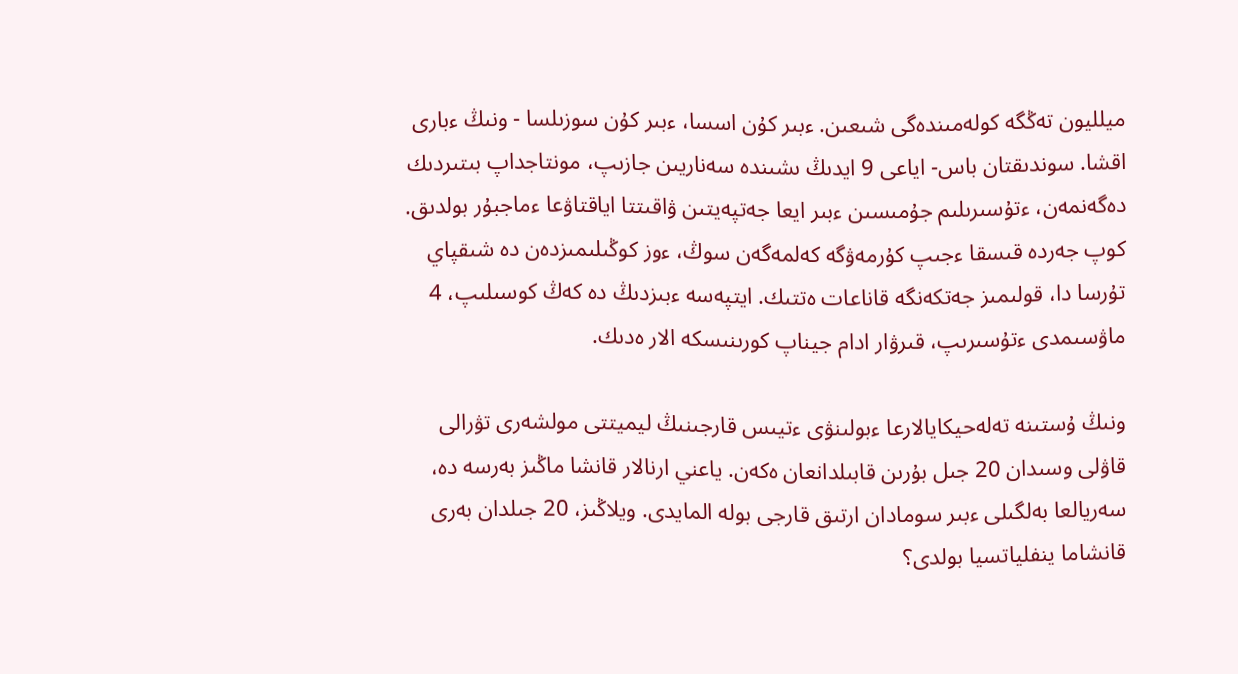ميلليون تەڭگە كولەمىندەگى شىعىن. ءبىر كۇن اسسا، ءبىر كۇن سوزىلسا - ونىڭ ءبارى اقشا. سوندىقتان باس- اياعى 9 ايدىڭ ىشىندە سەناريىن جازىپ، مونتاجداپ بىتىردىك دەگەنمەن، ءتۇسىرىلىم جۇمىسىن ءبىر ايعا جەتپەيتىن ۋاقىتتا اياقتاۋعا ءماجبۇر بولدىق. كوپ جەردە قىسقا ءجىپ كۇرمەۋگە كەلمەگەن سوڭ، ءوز كوڭىلىمىزدەن دە شىقپاي تۇرسا دا، قولىمىز جەتكەنگە قاناعات ەتتىك. ايتپەسە ءبىزدىڭ دە كەڭ كوسىلىپ، 4 ماۋسىمدى ءتۇسىرىپ، قىرۋار ادام جيناپ كورىنىسكە الار ەدىك.

ونىڭ ۇستىنە تەلەحيكايالارعا ءبولىنۋى ءتيىس قارجىنىڭ ليميتتى مولشەرى تۋرالى قاۋلى وسىدان 20 جىل بۇرىن قابىلدانعان ەكەن. ياعني ارنالار قانشا ماڭىز بەرسە دە، سەريالعا بەلگىلى ءبىر سومادان ارتىق قارجى بولە المايدى. ويلاڭىز، 20 جىلدان بەرى قانشاما ينفلياتسيا بولدى؟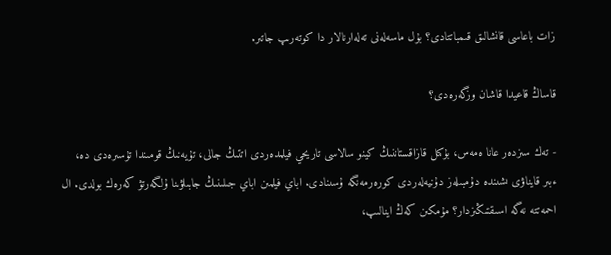زات باعاسى قانشالىق قىمباتتادى؟ بۇل ماسەلەنى تەلەارنالار دا كوتەرىپ جاتىر.

قاساڭ قاعيدا قاشان وزگەرەدى؟

- تەك سىزدەر عانا ەمەس، بۇكىل قازاقستاننىڭ كينو سالاسى تاريحي فيلمدەردى اتتىڭ جالى، تۇيەنىڭ قومىندا تۇسىرەدى دە، ءبىر قايناۋى ىشىندە دۇمبىلەز دۇنيەلەردى كورەرمەنگە ۇسىنادى. اباي فيلمىن اباي جىلىنىڭ جابىلۋىنا ۇلگەرتۋ كەرەك بولدى. ال احمەتتە نەگە اسىقتىڭىزدار؟ مۇمكىن كەڭ اينالىپ،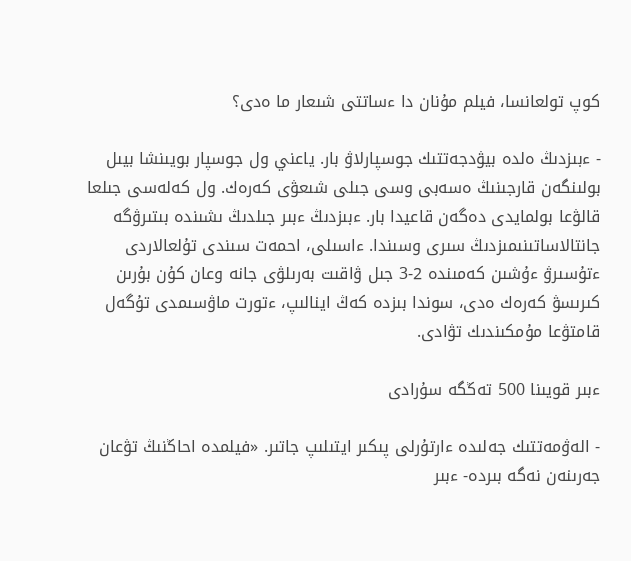كوپ تولعانسا، فيلم مۇنان دا ءساتتى شىعار ما ەدى؟

- ءبىزدىڭ ەلدە بيۋدجەتتىك جوسپارلاۋ بار. ياعني ول جوسپار بويىنشا بيىل بولىنگەن قارجىنىڭ ەسەبى وسى جىلى شىعۋى كەرەك. ول كەلەسى جىلعا قالۋعا بولمايدى دەگەن قاعيدا بار. ءبىزدىڭ ءبىر جىلدىڭ ىشىندە بىتىرۋگە جانتالاساتىنىمىزدىڭ سىرى وسىندا. ءاسىلى، احمەت سىندى تۇلعالاردى ءتۇسىرۋ ءۇشىن كەمىندە 2-3 جىل ۋاقىت بەرىلۋى جانە وعان كۇن بۇرىن كىرىسۋ كەرەك ەدى، سوندا بىزدە كەڭ اينالىپ، ءتورت ماۋسىمدى تۇگەل قامتۋعا مۇمكىندىك تۋادى.

ءبىر قويىنا 500 تەڭگە سۇرادى

- الەۋمەتتىك جەلىدە ءارتۇرلى پىكىر ايتىلىپ جاتىر. «فيلمدە احاڭنىڭ تۋعان جەرىنەن نەگە بىردە- ءبىر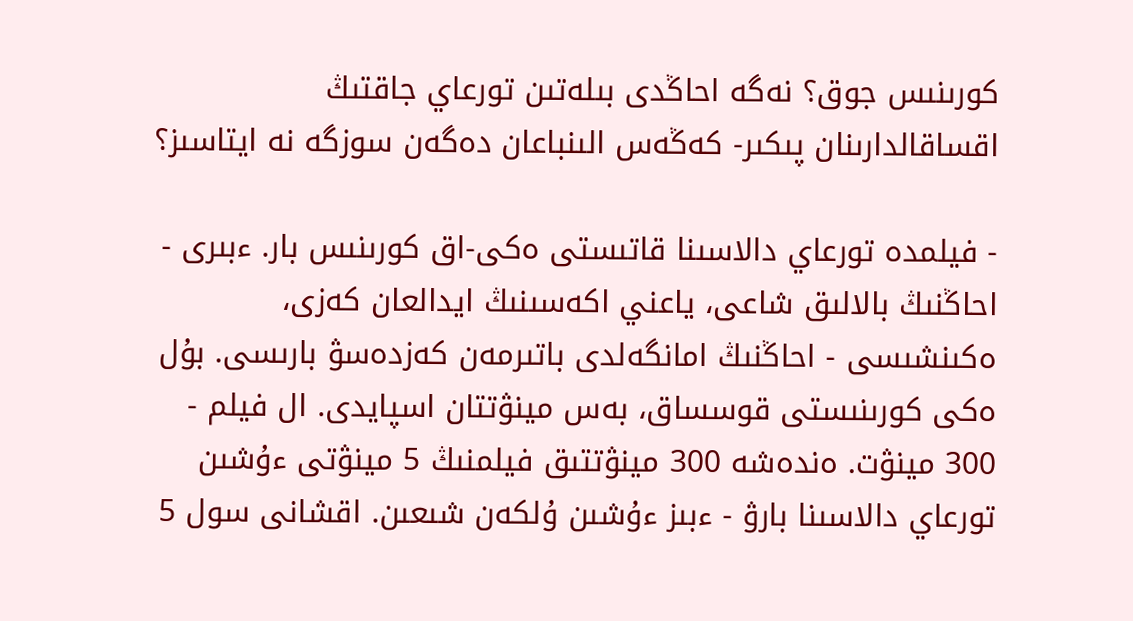كورىنىس جوق؟ نەگە احاڭدى بىلەتىن تورعاي جاقتىڭ اقساقالدارىنان پىكىر- كەڭەس الىنباعان دەگەن سوزگە نە ايتاسىز؟

- فيلمدە تورعاي دالاسىنا قاتىستى ەكى-اق كورىنىس بار. ءبىرى - احاڭنىڭ بالالىق شاعى، ياعني اكەسىنىڭ ايدالعان كەزى، ەكىنشىسى - احاڭنىڭ امانگەلدى باتىرمەن كەزدەسۋ بارىسى. بۇل ەكى كورىنىستى قوسساق، بەس مينۋتتان اسپايدى. ال فيلم - 300 مينۋت. ەندەشە 300 مينۋتتىق فيلمنىڭ 5 مينۋتى ءۇشىن تورعاي دالاسىنا بارۋ - ءبىز ءۇشىن ۇلكەن شىعىن. اقشانى سول 5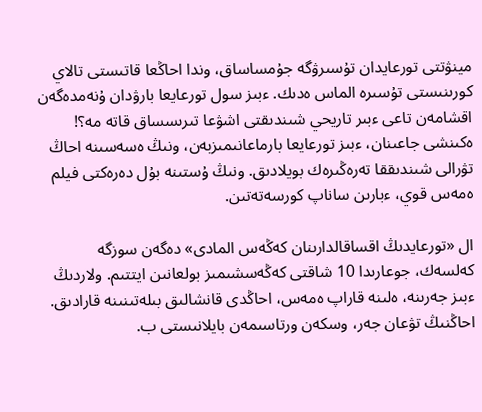مينۋتتى تورعايدان تۇسىرۋگە جۇمساساق، وندا احاڭعا قاتىستى تالاي كورىنىستى تۇسىرە الماس ەدىك. ءبىز سول تورعايعا بارۋدان ۇنەمدەگەن اقشامەن تاعى ءبىر تاريحي شىندىقتى اشۋعا تىرىسساق قاتە مە؟! ەكىنشى جاعىنان، ءبىز تورعايعا بارماعانىمىزبەن، ونىڭ ەسەسىنە احاڭ تۋرالى شىندىققا تەرەڭىرەك بويلادىق. ونىڭ ۇستىنە بۇل دەرەكتى فيلم ەمەس قوي، ءبارىن ساناپ كورسەتەتىن.

ال «تورعايدىڭ اقساقالدارىنان كەڭەس المادى» دەگەن سوزگە كەلسەك، جوعارىدا 10 شاقتى كەڭەسشىمىز بولعانىن ايتتىم. ولاردىڭ ءبىز جەرىنە، ەلىنە قاراپ ەمەس، احاڭدى قانشالىق بىلەتىنىنە قارادىق. احاڭنىڭ تۋعان جەر، وسكەن ورتاسىمەن بايلانىستى ب.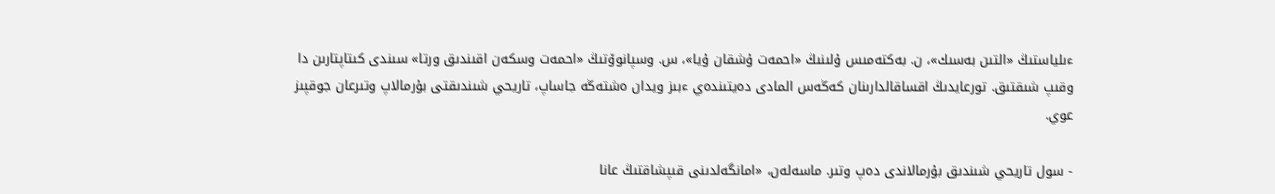ءىلياستىڭ «التىن بەسىك»، ن. بەكتەمىس ۇلىنىڭ «احمەت ۇشقان ۇيا»، س. وسپانوۆتىڭ «احمەت وسكەن اقىندىق ورتا» سىندى كىتاپتارىن دا وقىپ شىقتىق. تورعايدىڭ اقساقالدارىنان كەڭەس المادى دەيتىندەي ءبىز ويدان ەشتەڭە جاساپ، تاريحي شىندىقتى بۇرمالاپ وتىرعان جوقپىز عوي.

- سول تاريحي شىندىق بۇرمالاندى دەپ وتىر. ماسەلەن، «امانگەلدىنى قىپشاقتىڭ عانا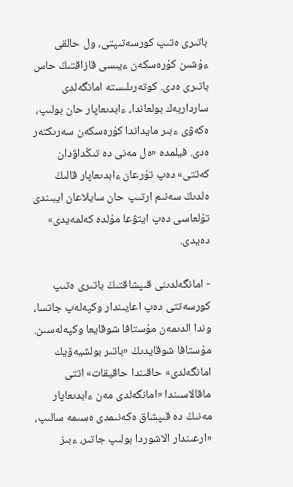باتىرى ەتىپ كورسەتىپتى، ول حالقى ءۇشىن كۇرەسكەن ءيىسى قازاقتىڭ حاس باتىرى ەدى. كوتەرىلىستە امانگەلدى سارداربەك بولعاندا، ءابدىعاپار حان بولىپ، ەكەۋى ءبىر مايداندا كۇرەسكەن سەرىكتەر ەدى. فيلمدە «ەل مەنى دە تىڭداۋدان كەتتى» دەپ تۇرعان ءابدىعاپار قالىڭ ەلدىڭ سەنىم ارتىپ حان سايلاعان ايبىندى تۇلعاسى دەپ ايتۋعا مۇلدە كەلمەيدى» دەيدى.

- امانگەلدىنى قىپشاقتىڭ باتىرى ەتىپ كورسەتتى دەپ اعايىندار وكپەلەپ جاتسا، وندا الدىمەن مۇستافا شوقايعا وكپەلەسىن. مۇستافا شوقايدىڭ «باتىر بولشيەۆيك امانگەلدى» حاقىندا حاقيقات» اتتى ماقالاسىندا «امانگەلدى مەن ءابدىعاپار مەنىڭ دە قىپشاق ەكەنىمدى ەسىمە سالىپ، «ارعىندار الاشوردا بولىپ جاتىر، ءبىز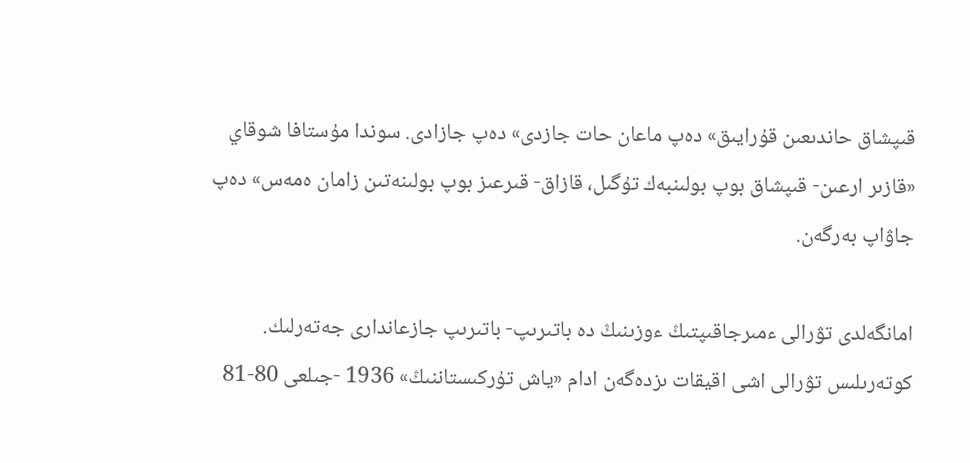قىپشاق حاندىعىن قۇرايىق» دەپ ماعان حات جازدى» دەپ جازادى. سوندا مۇستافا شوقاي «قازىر ارعىن- قىپشاق بوپ بولىنبەك تۇگىل، قازاق- قىرعىز بوپ بولىنەتىن زامان ەمەس» دەپ جاۋاپ بەرگەن.

امانگەلدى تۋرالى ءمىرجاقىپتىڭ ءوزىنىڭ دە باتىرىپ- باتىرىپ جازعاندارى جەتەرلىك. كوتەرىلىس تۋرالى اشى اقيقات ىزدەگەن ادام «ياش تۇركىستاننىڭ» 1936 -جىلعى 80-81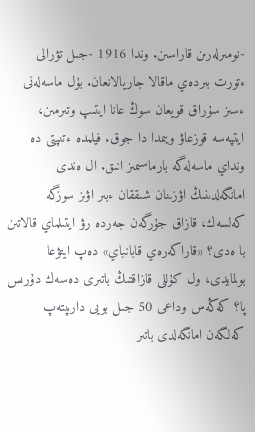-نومىرلەرىن قاراسىن. وندا 1916 -جىل تۋرالى ءتورت بىردەي ماقالا جاريالانعان. بۇل ماسەلەنى ءسىز سۇراق قويعان سوڭ عانا ايتىپ وتىرمىن، ايتپەسە قوزعاۋ ويىمدا دا جوق. فيلمدە ءتىپتى دە ونداي ماسەلەگە بارماسىمىز انىق. ال ەندى امانگەلدىنىڭ اۋزىنان شىققان ءبىر اۋىز سوزگە كەلسەك، قازاق جۇرگەن جەردە رۋ ايتىلماي قالاتىن با ەدى؟ «قاراكەرەي قابانباي» دەپ ايتۋعا بولمايدى، ول كۇللى قازاقتىڭ باتىرى دەسەك دۇرىس پا؟ كەڭەس وداعى 50 جىل بويى دارىپتەپ كەلگەن امانگەلدى باتىر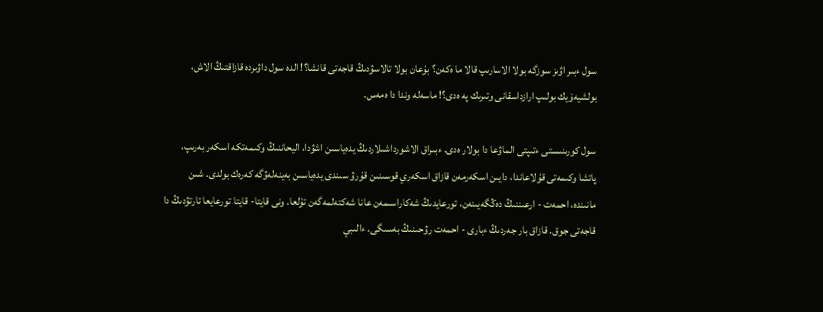سول ءبىر اۋىز سوزگە بولا الاسارىپ قالا ما ەكەن؟ بۇعان بولا تالاسۋدىڭ قاجەتى قانشا؟! الدە سول داۋىردە قازاقتىڭ الاش، بولشيەۆيك بولىپ ارازداسقانى وتىرىك پە ەدى؟! ماسەلە وندا دا ەمەس.

سول كورىنىستى ءتىپتى الماۋعا دا بولار ەدى. ءبىراق الاشورداشىلاردىڭ يدەياسىن اشۋدا، اليحاننىڭ وكىمەتكە اسكەر بەرىپ، پاتشا وكىمەتى قۇلاعاندا، دايىن اسكەرمەن قازاق اسكەري قوسىنىن قۇرۋ سىندى يدەياسىن بەينەلەۋگە كەرەك بولدى. شىن مانىندە، احمەت - ارعىننىڭ دەڭگەيىنەن، تورعايدىڭ شەكاراسىمەن عانا شەكتەلمەگەن تۇلعا. ونى قايتا- قايتا تورعايعا تارتۋدىڭ دا قاجەتى جوق. قازاق بار جەردىڭ ءبارى - احمەت رۋحىنىڭ بەسىگى. ءالىبي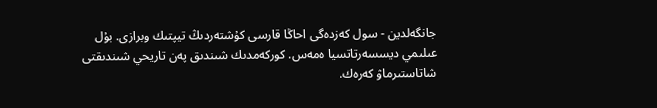جانگەلدين - سول كەزدەگى احاڭا قارسى كۇشتەردىڭ تيپتىك وبرازى. بۇل عىلىمي ديسسەرتاتسيا ەمەس. كوركەمدىك شىندىق پەن تاريحي شىندىقتى شاتاستىرماۋ كەرەك.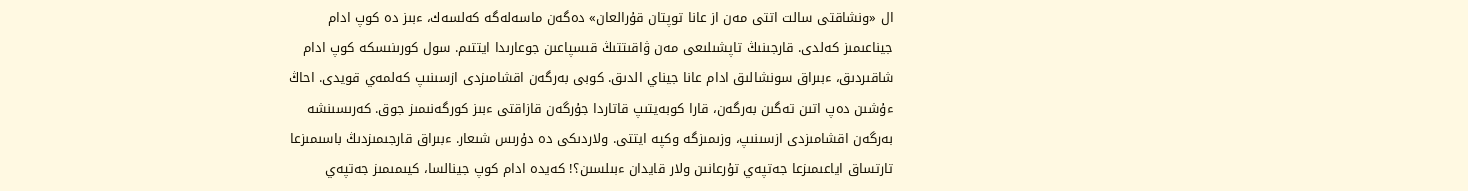ال «ونشاقتى سالت اتتى مەن از عانا توپتان قۇرالعان» دەگەن ماسەلەگە كەلسەك، ءبىز دە كوپ ادام جيناعىمىز كەلدى. قارجىنىڭ تاپشىلىعى مەن ۋاقىتتىڭ قىسپاعىن جوعارىدا ايتتىم. سول كورىنىسكە كوپ ادام شاقىردىق، ءبىراق سونشالىق ادام عانا جيناي الدىق. كوبى بەرگەن اقشامىزدى ازسىنىپ كەلمەي قويدى. احاڭ ءۇشىن دەپ اتىن تەگىن بەرگەن، قارا كوبەيتىپ قاتاردا جۇرگەن قازاقتى ءبىز كورگەنىمىز جوق. كەرىسىنشە بەرگەن اقشامىزدى ازسىنىپ، وزىمىزگە وكپە ايتتى. ولاردىكى دە دۇرىس شىعار. ءبىراق قارجىمىزدىڭ باسىمىزعا تارتساق اياعىمىزعا جەتپەي تۇرعانىن ولار قايدان ءبىلسىن؟! كەيدە ادام كوپ جينالسا، كيىمىمىز جەتپەي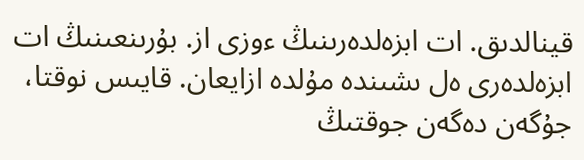قينالدىق. ات ابزەلدەرىنىڭ ءوزى از. بۇرىنعىنىڭ ات ابزەلدەرى ەل ىشىندە مۇلدە ازايعان. قايىس نوقتا، جۇگەن دەگەن جوقتىڭ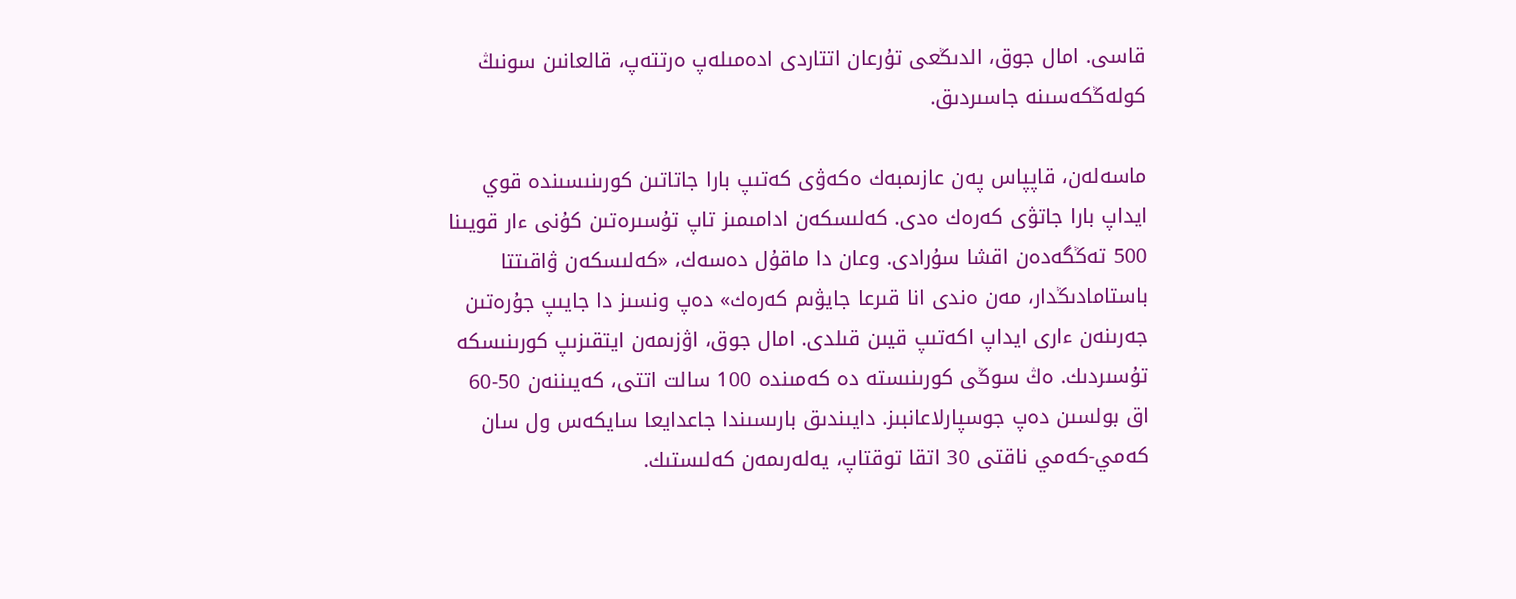قاسى. امال جوق، الدىڭعى تۇرعان اتتاردى ادەمىلەپ ەرتتەپ، قالعانىن سونىڭ كولەڭكەسىنە جاسىردىق.

ماسەلەن، قاپپاس پەن عازىمبەك ەكەۋى كەتىپ بارا جاتاتىن كورىنىسىندە قوي ايداپ بارا جاتۋى كەرەك ەدى. كەلىسكەن ادامىمىز تاپ تۇسىرەتىن كۇنى ءار قويىنا 500 تەڭگەدەن اقشا سۇرادى. وعان دا ماقۇل دەسەك، «كەلىسكەن ۋاقىتتا باستامادىڭدار، مەن ەندى انا قىرعا جايۋىم كەرەك» دەپ ونسىز دا جايىپ جۇرەتىن جەرىنەن ءارى ايداپ اكەتىپ قيىن قىلدى. امال جوق، اۋزىمەن ايتقىزىپ كورىنىسكە تۇسىردىك. ەڭ سوڭى كورىنىستە دە كەمىندە 100 سالت اتتى، كەيىننەن 50-60 اق بولسىن دەپ جوسپارلاعانبىز. دايىندىق بارىسىندا جاعدايعا سايكەس ول سان كەمي-كەمي ناقتى 30 اتقا توقتاپ، يەلەرىمەن كەلىستىك.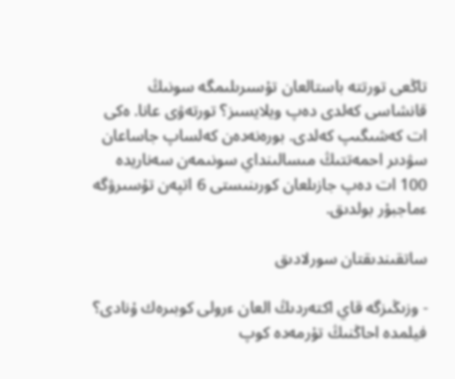تاڭعى تورتتە باستالعان تۇسىرىلىمگە سونىڭ قانشاسى كەلدى دەپ ويلايسىز؟ تورتەۋى عانا. ەكى ات كەشىگىپ كەلدى. بورەنەدەن كەلساپ جاساعان سۋدىر احمەتتىڭ مىسالىنداي سونىمەن سەناريدە 100 ات دەپ جازىلعان كورىنىستى 6 اتپەن تۇسىرۋگە ءماجبۇر بولدىق.

ساتقىندىقتان سورلادىق

- وزىڭىزگە قاي اكتەردىڭ العان ءرولى كوبىرەك ۇنادى؟ فيلمدە احاڭنىڭ تۇرمەدە كوپ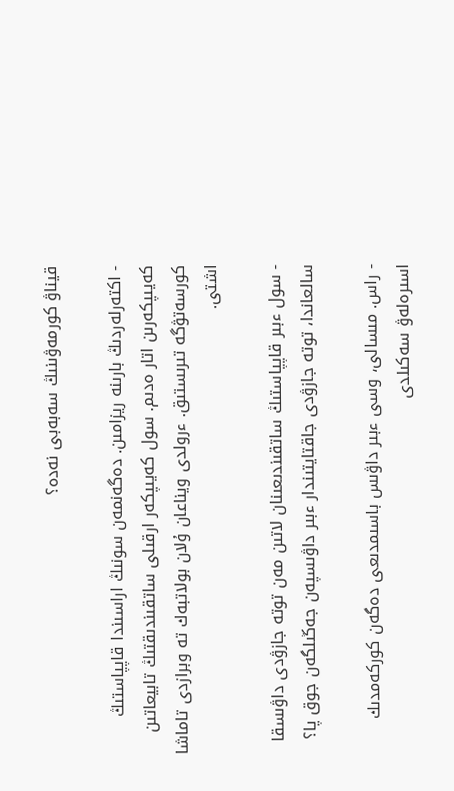قيناۋ كورمەۋىنىڭ سەبەبى نەدە؟

- اكتەرلەردىڭ بارىنە ريزامىن. دەگەنمەن سونىڭ اراسىندا قاپپاستىڭ كەيىپكەرىن اتار ەدىم. سول كەيىپكەر ارقىلى ساتقىندىقتىڭ تابيعاتىن كورسەتۋگە تىرىستىق. ءرولدى ويناعان ۇلان بولاتبەك تە وبرازدى تاماشا اشتى.

- سول ءبىر قاپپاستىڭ ساتقىندىعىنان لاتىن مەن توتە جازۋدى داۋىسقا سالعاندا، توتە جازۋدى جاقتايتىندار ءبىر داۋىسپەن جەڭىلگەن جوق پا؟

- راس. مىسالى، وسى ءبىر داۋىس باسىمدىعى دەگەن كوركەمدىك اسىرەلەۋ سەكىلدى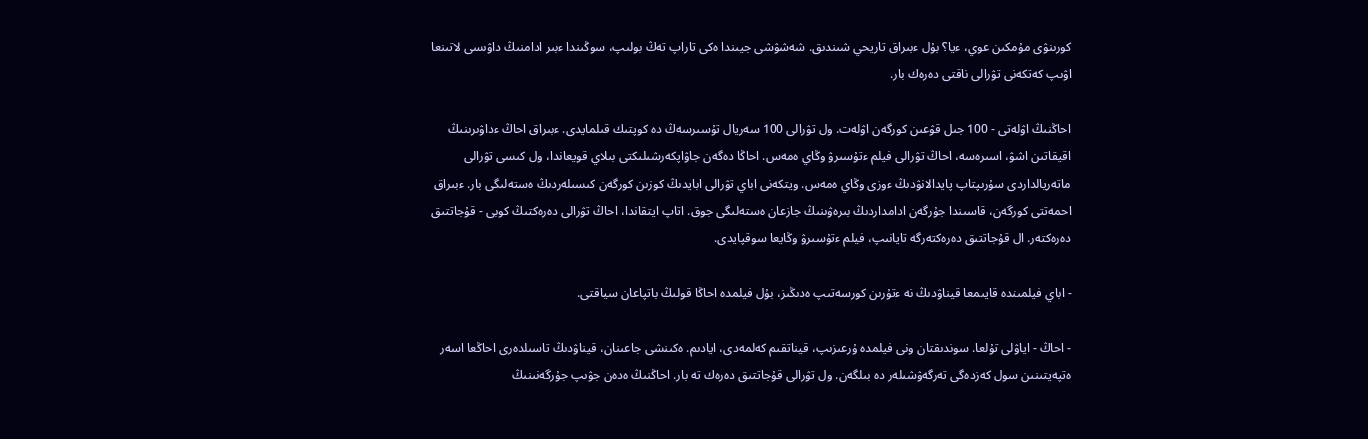كورىنۋى مۇمكىن عوي، ءيا؟ بۇل ءبىراق تاريحي شىندىق. شەشۋشى جيىندا ەكى تاراپ تەڭ بولىپ، سوڭىندا ءبىر ادامنىڭ داۋىسى لاتىنعا اۋىپ كەتكەنى تۋرالى ناقتى دەرەك بار.

احاڭنىڭ اۋلەتى - 100 جىل قۋعىن كورگەن اۋلەت. ول تۋرالى 100 سەريال تۇسىرسەڭ دە كوپتىك قىلمايدى. ءبىراق احاڭ ءداۋىرىنىڭ اقيقاتىن اشۋ، اسىرەسە، احاڭ تۋرالى فيلم ءتۇسىرۋ وڭاي ەمەس. احاڭا دەگەن جاۋاپكەرشىلىكتى بىلاي قويعاندا، ول كىسى تۋرالى ماتەريالداردى سۇرىپتاپ پايدالانۋدىڭ ءوزى وڭاي ەمەس. ويتكەنى اباي تۋرالى ابايدىڭ كوزىن كورگەن كىسىلەردىڭ ەستەلىگى بار. ءبىراق احمەتتى كورگەن، قاسىندا جۇرگەن ادامداردىڭ بىرەۋىنىڭ جازعان ەستەلىگى جوق. اتاپ ايتقاندا، احاڭ تۋرالى دەرەكتىڭ كوبى - قۇجاتتىق دەرەكتەر. ال قۇجاتتىق دەرەكتەرگە تايانىپ، فيلم ءتۇسىرۋ وڭايعا سوقپايدى.

- اباي فيلمىندە قايىمعا قيناۋدىڭ نە ءتۇرىن كورسەتىپ ەدىڭىز، بۇل فيلمدە احاڭا قولىڭ باتپاعان سياقتى.

- احاڭ - اياۋلى تۇلعا. سوندىقتان ونى فيلمدە ۇرعىزىپ، قيناتقىم كەلمەدى، ايادىم. ەكىنشى جاعىنان، قيناۋدىڭ تاسىلدەرى احاڭعا اسەر ەتپەيتىنىن سول كەزدەگى تەرگەۋشىلەر دە بىلگەن. ول تۋرالى قۇجاتتىق دەرەك تە بار. احاڭنىڭ ەدەن جۋىپ جۇرگەنىنىڭ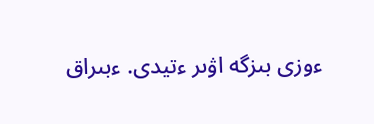ءوزى بىزگە اۋىر ءتيدى. ءبىراق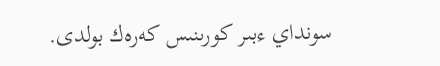سونداي ءبىر كورىنىس كەرەك بولدى.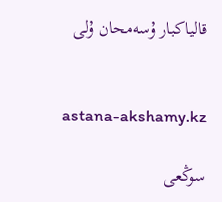قالياكبار ۇسەمحان ۇلى


astana-akshamy.kz

سوڭعى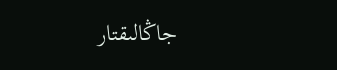جاڭالىقتار